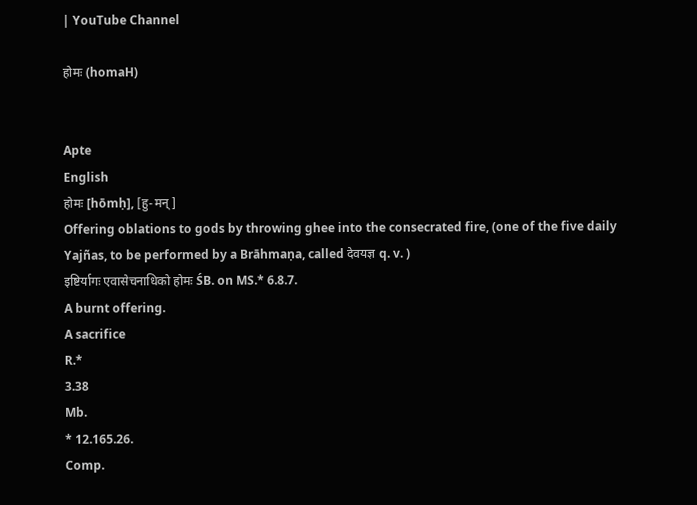| YouTube Channel

होमः (homaH)


Apte
English
होमः [hōmḥ], [हु-मन्]
Offering oblations to gods by throwing ghee into the consecrated fire, (one of the five daily Yajñas, to be performed by a Brāhmaṇa, called देवयज्ञ q. v. )
इष्टिर्यागः एवासेचनाधिको होमः ŚB. on MS.* 6.8.7.
A burnt offering.
A sacrifice
R.*
3.38
Mb.
* 12.165.26.
Comp.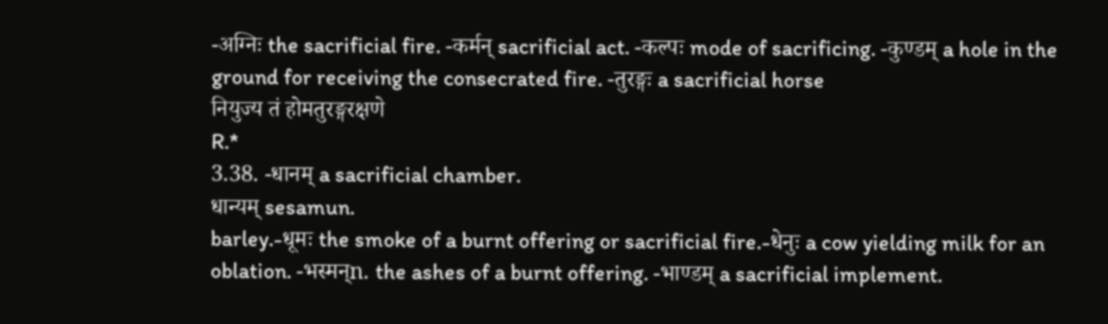-अग्निः the sacrificial fire. -कर्मन् sacrificial act. -कल्पः mode of sacrificing. -कुण्डम् a hole in the ground for receiving the consecrated fire. -तुरङ्गः a sacrificial horse
नियुज्य तं होमतुरङ्गरक्षणे
R.*
3.38. -धानम् a sacrificial chamber.
धान्यम् sesamun.
barley.-धूमः the smoke of a burnt offering or sacrificial fire.-धेनुः a cow yielding milk for an oblation. -भस्मन्n. the ashes of a burnt offering. -भाण्डम् a sacrificial implement.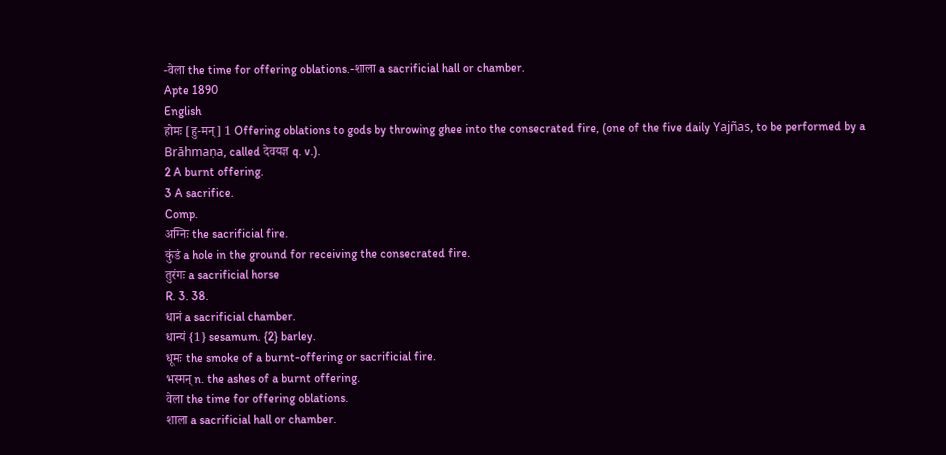-वेला the time for offering oblations.-शाला a sacrificial hall or chamber.
Apte 1890
English
होमः [हु-मन्] 1 Offering oblations to gods by throwing ghee into the consecrated fire, (one of the five daily Yajñas, to be performed by a Brāhmaṇa, called देवयज्ञ q. v.).
2 A burnt offering.
3 A sacrifice.
Comp.
अग्निः the sacrificial fire.
कुंडं a hole in the ground for receiving the consecrated fire.
तुरंगः a sacrificial horse
R. 3. 38.
धानं a sacrificial chamber.
धान्यं {1} sesamum. {2} barley.
धूमः the smoke of a burnt-offering or sacrificial fire.
भस्मन् n. the ashes of a burnt offering.
वेला the time for offering oblations.
शाला a sacrificial hall or chamber.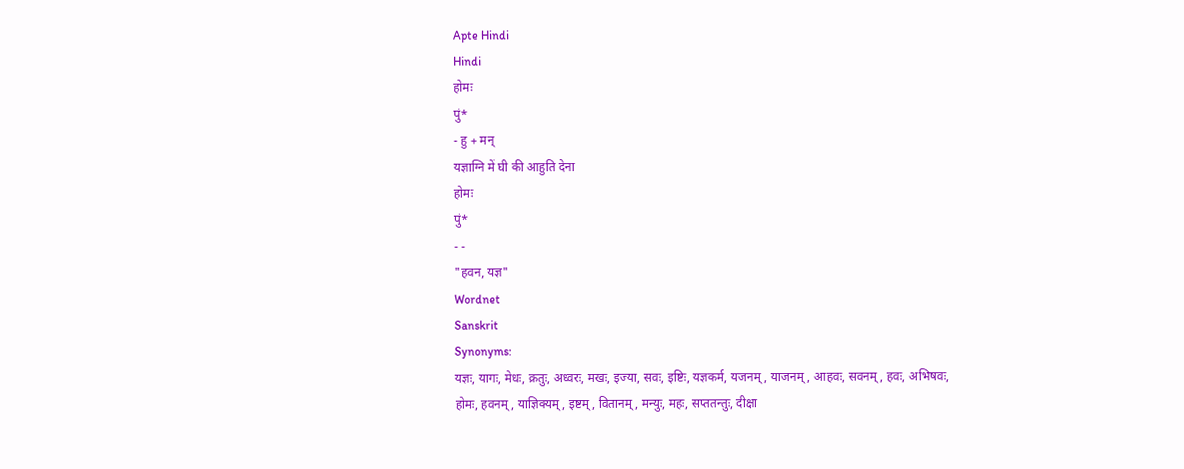Apte Hindi
Hindi
होमः
पुं*
- हु + मन्
यज्ञाग्नि में घी की आहुति देना
होमः
पुं*
- -
"हवन, यज्ञ"
Wordnet
Sanskrit
Synonyms:
यज्ञः, यागः, मेधः, क्रतुः, अध्वरः, मखः, इज्या, सवः, इष्टिः, यज्ञकर्म, यजनम्, याजनम्, आहवः, सवनम्, हवः, अभिषवः, होमः, हवनम्, याज्ञिक्यम्, इष्टम्, वितानम्, मन्युः, महः, सप्ततन्तुः, दीक्षा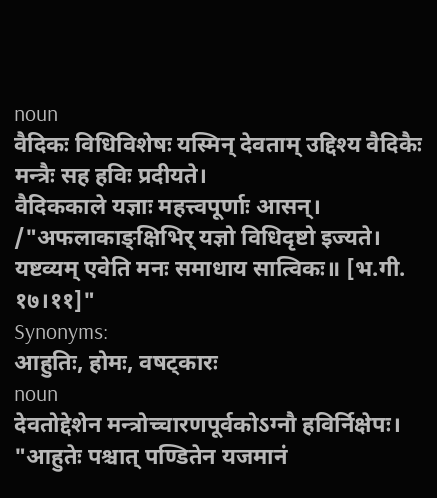noun
वैदिकः विधिविशेषः यस्मिन् देवताम् उद्दिश्य वैदिकैः मन्त्रैः सह हविः प्रदीयते।
वैदिककाले यज्ञाः महत्त्वपूर्णाः आसन्। /"अफलाकाङ्क्षिभिर् यज्ञो विधिदृष्टो इज्यते। यष्टव्यम् एवेति मनः समाधाय सात्विकः॥ [भ.गी. १७।११]"
Synonyms:
आहुतिः, होमः, वषट्कारः
noun
देवतोद्देशेन मन्त्रोच्चारणपूर्वकोऽग्नौ हविर्निक्षेपः।
"आहुतेः पश्चात् पण्डितेन यजमानं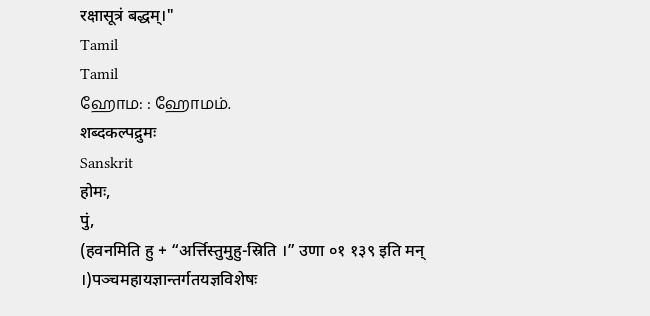रक्षासूत्रं बद्धम्।"
Tamil
Tamil
ஹோம: : ஹோமம்.
शब्दकल्पद्रुमः
Sanskrit
होमः,
पुं,
(हवनमिति हु + “अर्त्तिस्तुमुहु-स्रिति ।” उणा ०१ १३९ इति मन् ।)पञ्चमहायज्ञान्तर्गतयज्ञविशेषः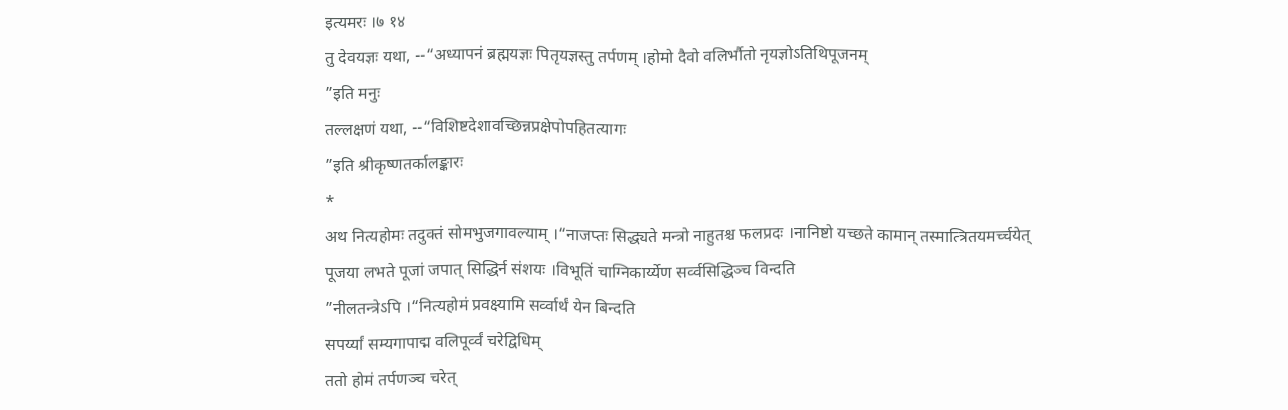इत्यमरः ।७ १४
तु देवयज्ञः यथा, --“अध्यापनं ब्रह्मयज्ञः पितृयज्ञस्तु तर्पणम् ।होमो दैवो वलिर्भौतो नृयज्ञोऽतिथिपूजनम्
”इति मनुः
तल्लक्षणं यथा, --“विशिष्टदेशावच्छिन्नप्रक्षेपोपहितत्यागः
”इति श्रीकृष्णतर्कालङ्कारः
*
अथ नित्यहोमः तदुक्तं सोमभुजगावल्याम् ।“नाजप्तः सिद्ध्यते मन्त्रो नाहुतश्च फलप्रदः ।नानिष्टो यच्छते कामान् तस्मात्त्रितयमर्च्चयेत्
पूजया लभते पूजां जपात् सिद्धिर्न संशयः ।विभूतिं चाग्निकार्य्येण सर्व्वसिद्धिञ्च विन्दति
”नीलतन्त्रेऽपि ।“नित्यहोमं प्रवक्ष्यामि सर्व्वार्थं येन बिन्दति
सपर्य्यां सम्यगापाद्म वलिपूर्व्वं चरेद्विधिम्
ततो होमं तर्पणञ्च चरेत्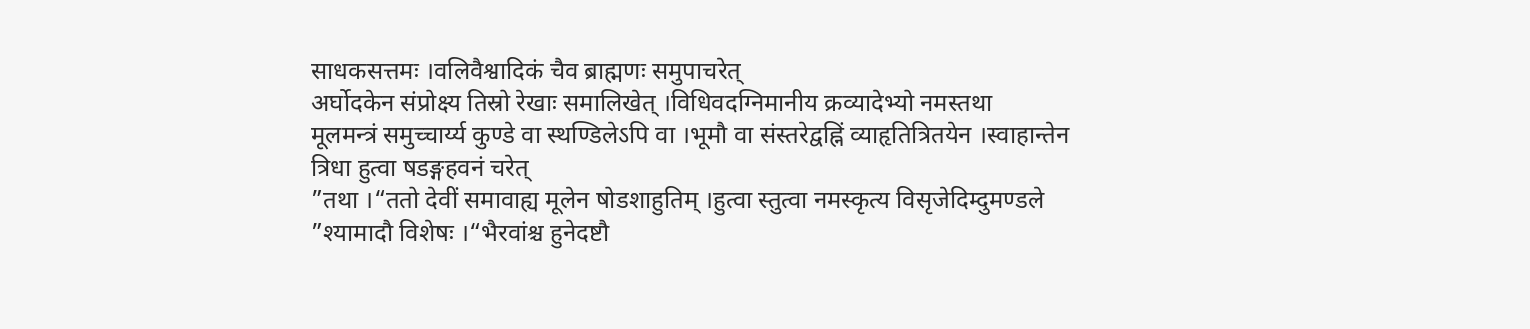साधकसत्तमः ।वलिवैश्वादिकं चैव ब्राह्मणः समुपाचरेत्
अर्घोदकेन संप्रोक्ष्य तिस्रो रेखाः समालिखेत् ।विधिवदग्निमानीय क्रव्यादेभ्यो नमस्तथा
मूलमन्त्रं समुच्चार्य्य कुण्डे वा स्थण्डिलेऽपि वा ।भूमौ वा संस्तरेद्वह्निं व्याहृतित्रितयेन ।स्वाहान्तेन त्रिधा हुत्वा षडङ्गहवनं चरेत्
”तथा ।“ततो देवीं समावाह्य मूलेन षोडशाहुतिम् ।हुत्वा स्तुत्वा नमस्कृत्य विसृजेदिम्दुमण्डले
”श्यामादौ विशेषः ।“भैरवांश्च हुनेदष्टौ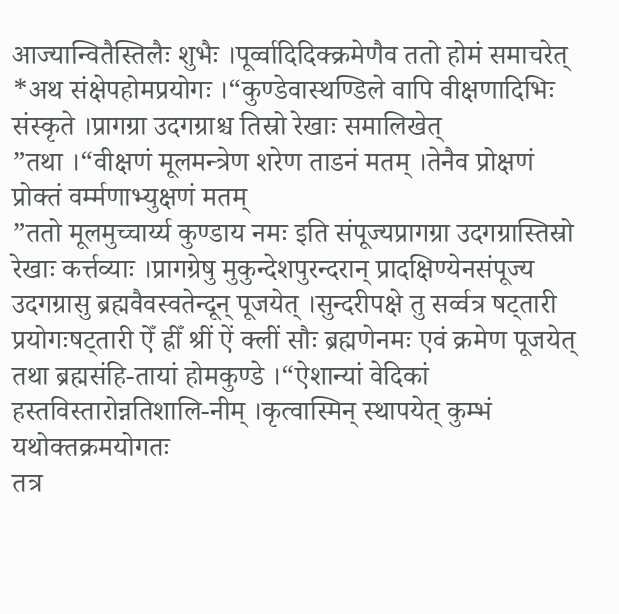आज्यान्वितैस्तिलैः शुभैः ।पूर्व्वादिदिक्क्रमेणैव ततो होमं समाचरेत्
*अथ संक्षेपहोमप्रयोगः ।“कुण्डेवास्थण्डिले वापि वीक्षणादिभिः संस्कृते ।प्रागग्रा उदगग्राश्च तिस्रो रेखाः समालिखेत्
”तथा ।“वीक्षणं मूलमन्त्रेण शरेण ताडनं मतम् ।तेनैव प्रोक्षणं प्रोक्तं वर्म्मणाभ्युक्षणं मतम्
”ततो मूलमुच्चार्य्य कुण्डाय नमः इति संपूज्यप्रागग्रा उदगग्रास्तिस्रो रेखाः कर्त्तव्याः ।प्रागग्रेषु मुकुन्देशपुरन्दरान् प्रादक्षिण्येनसंपूज्य उदगग्रासु ब्रह्मवैवस्वतेन्दून् पूजयेत् ।सुन्दरीपक्षे तु सर्व्वत्र षट्तारी प्रयोगःषट्तारी ऐँ ह्रीँ श्रीं ऐं क्लीं सौः ब्रह्मणेनमः एवं क्रमेण पूजयेत् तथा ब्रह्मसंहि-तायां होमकुण्डे ।“ऐशान्यां वेदिकां हस्तविस्तारोन्नतिशालि-नीम् ।कृत्वास्मिन् स्थापयेत् कुम्भं यथोक्तक्रमयोगतः
तत्र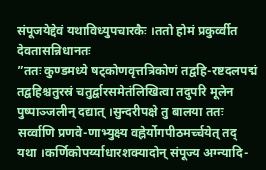संपूजयेद्देवं यथाविध्युपचारकैः ।ततो होमं प्रकुर्व्वीत देवतासन्निधानतः
”ततः कुण्डमध्ये षट्कोणवृत्तत्रिकोणं तद्वहि-रष्टदलपद्मं तद्वहिश्चतुरस्रं चतुर्द्वारसमेतंलिखित्वा तदुपरि मूलेन पुष्पाञ्जलीन् दद्यात् ।सुन्दरीपक्षे तु बालया ततः सर्व्वाणि प्रणवे-णाभ्युक्ष्य वह्नेर्योगपीठमर्च्चयेत् तद् यथा ।कर्णिकोपर्य्याधारशक्यादोन् संपूज्य अग्न्यादि-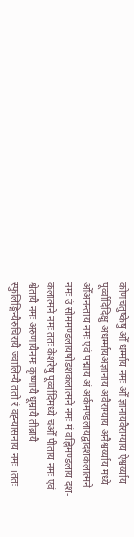कोणचतुष्केषु ओँ धर्म्माय नमः ओँ ज्ञानायवैराग्याय ऐश्वर्य्याय पूर्व्वादिदिक्षु अधर्म्मायअज्ञानाय अवैराग्याय अनैश्वर्य्याय मध्ये ओँअनन्ताय नमः एवं पद्माय अं अर्कमण्डलायद्वादशकलात्मने नमः उं सोममण्डलायषोडशकलात्मने नमः मं वह्निमण्डलाय दश-कलात्मने नमः ततः केशरेषु पूर्व्वादिमध्ये चओँ पीताय नमः एवं श्वेतायै नमः अरुणायैनमः कृष्णायै धूम्रायै तीब्रायै स्फुलिङ्गिन्यैरुचिरायै ज्वालिन्यै ततो रं वह्न्यासनाय नमः ।ततः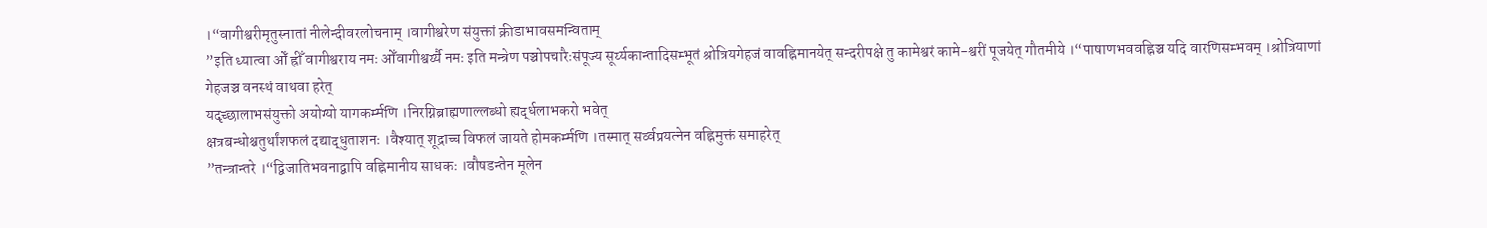।“वागीश्वरीमृतुस्नातां नीलेन्दीवरलोचनाम् ।वागीश्वरेण संयुक्तां क्रीडाभावसमन्विताम्
”इति ध्यात्वा ओँ ह्रीँ वागीश्वराय नमः ओँवागीश्वर्य्यै नमः इति मन्त्रेण पञ्चोपचारैःसंपूज्य सूर्य्यकान्तादिसम्भूतं श्रोत्रियगेहजं वावह्निमानयेत् सन्दरीपक्षे तु कामेश्वरं कामे-श्वरीं पूजयेत् गौतमीये ।“पाषाणभववह्निञ्च यदि वारणिसम्भवम् ।श्रोत्रियाणां गेहजञ्च वनस्थं वाथवा हरेत्
यदृच्छालाभसंयुक्तो अयोग्यो यागकर्म्मणि ।निरग्निब्राह्मणाल्लब्धो ह्यर्द्धलाभकरो भवेत्
क्षत्रबन्धोश्चतुर्थांशफलं दद्याद्धुताशनः ।वैश्यात् शूद्राच्च विफलं जायते होमकर्म्मणि ।तस्मात् सर्व्वप्रयत्नेन वह्निमुक्तं समाहरेत्
”तन्त्रान्तरे ।“द्विजातिभवनाद्वापि वह्निमानीय साधकः ।वौषडन्तेन मूलेन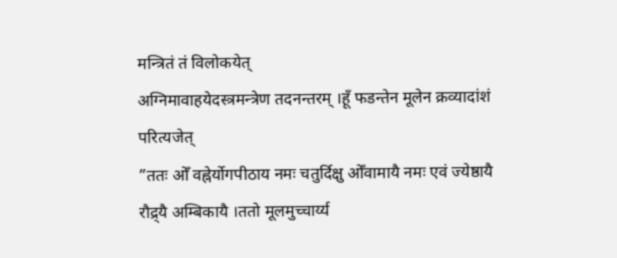मन्त्रितं तं विलोकयेत्
अग्निमावाहयेदस्त्रमन्त्रेण तदनन्तरम् ।हूँ फडन्तेन मूलेन क्रव्यादांशं परित्यजेत्
”ततः ओँ वह्नेर्योगपीठाय नमः चतुर्दिक्षु ओँवामायै नमः एवं ज्येष्ठायै रौद्र्यै अम्बिकायै ।ततो मूलमुच्चार्य्य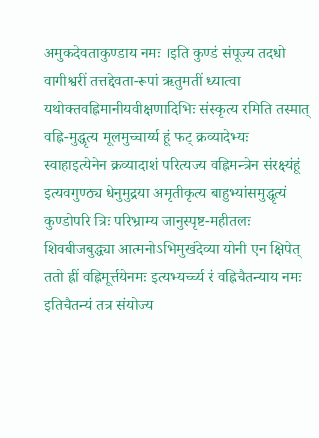अमुकदेवताकुण्डाय नमः ।इति कुण्डं संपूज्य तदधो वागीश्वरीं तत्तद्देवता-रूपां ऋतुमतीं ध्यात्वा यथोक्तवह्निमानीयवीक्षणादिभिः संस्कृत्य रमिति तस्मात् वह्नि-मुद्धृत्य मूलमुच्चार्य्य हूं फट् क्रव्यादेभ्यः स्वाहाइत्येनेन क्रव्यादाशं परित्यज्य वह्निमन्त्रेन संरक्ष्यंहूं इत्यवगुण्ठ्य धेनुमुद्रया अमृतीकृत्य बाहुभ्यांसमुद्धृत्यं कुण्डोपरि त्रिः परिभ्राम्य जानुस्पृष्ट-महीतलः शिवबीजबुद्ध्या आत्मनोऽभिमुखंदेव्या योनी एन क्षिपेत् ततो ह्रीं वह्निमूर्त्तयेनमः इत्यभ्यर्च्च्य रं वह्निचैतन्याय नमः इतिचैतन्यं तत्र संयोज्य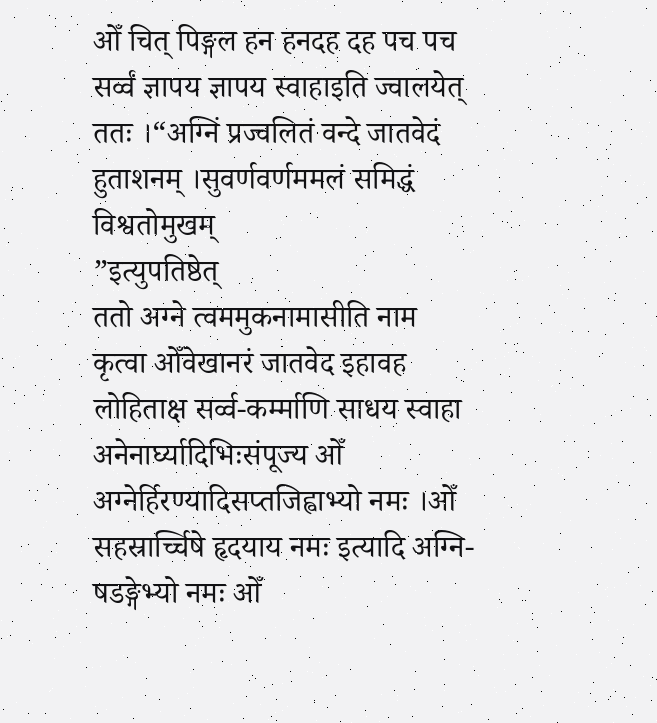ओँ चित् पिङ्गल हन हनदह दह पच पच सर्व्वं ज्ञापय ज्ञापय स्वाहाइति ज्वालयेत् ततः ।“अग्निं प्रज्वलितं वन्दे जातवेदं हुताशनम् ।सुवर्णवर्णममलं समिद्धं विश्वतोमुखम्
”इत्युपतिष्ठेत्
ततो अग्ने त्वममुकनामासीति नाम कृत्वा ओँवेखानरं जातवेद इहावह लोहिताक्ष सर्व्व-कर्म्माणि साधय स्वाहा अनेनार्घ्यादिभिःसंपूज्य ओँ अग्नेर्हिरण्यादिसप्तजिह्वाभ्यो नमः ।ओँ सहस्रार्च्चिषे हृदयाय नमः इत्यादि अग्नि-षडङ्गेभ्यो नमः ओँ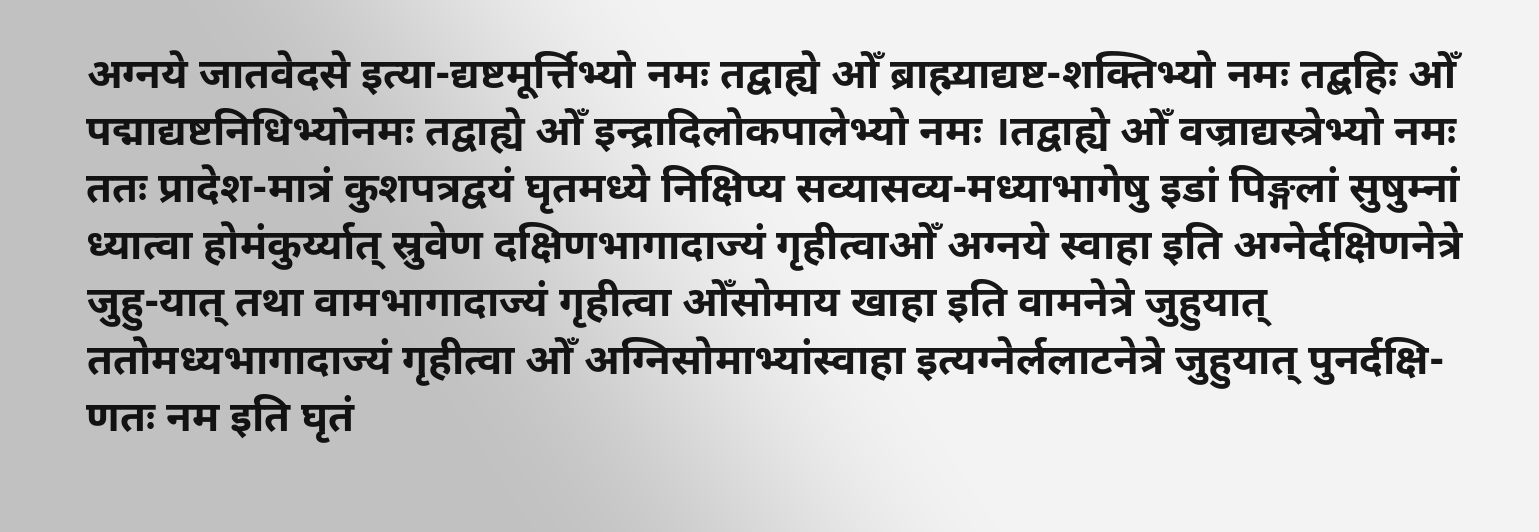अग्नये जातवेदसे इत्या-द्यष्टमूर्त्तिभ्यो नमः तद्वाह्ये ओँ ब्राह्म्याद्यष्ट-शक्तिभ्यो नमः तद्बहिः ओँ पद्माद्यष्टनिधिभ्योनमः तद्वाह्ये ओँ इन्द्रादिलोकपालेभ्यो नमः ।तद्वाह्ये ओँ वज्राद्यस्त्रेभ्यो नमः ततः प्रादेश-मात्रं कुशपत्रद्वयं घृतमध्ये निक्षिप्य सव्यासव्य-मध्याभागेषु इडां पिङ्गलां सुषुम्नां ध्यात्वा होमंकुर्य्यात् स्रुवेण दक्षिणभागादाज्यं गृहीत्वाओँ अग्नये स्वाहा इति अग्नेर्दक्षिणनेत्रे जुहु-यात् तथा वामभागादाज्यं गृहीत्वा ओँसोमाय खाहा इति वामनेत्रे जुहुयात् ततोमध्यभागादाज्यं गृहीत्वा ओँ अग्निसोमाभ्यांस्वाहा इत्यग्नेर्ललाटनेत्रे जुहुयात् पुनर्दक्षि-णतः नम इति घृतं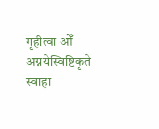गृहीत्वा ओँ अग्नयेस्विष्टिकृते स्वाहा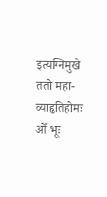इत्यग्निमुखे ततो महा-व्याहृतिहोमः ओँ भूः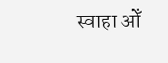स्वाहा ओँ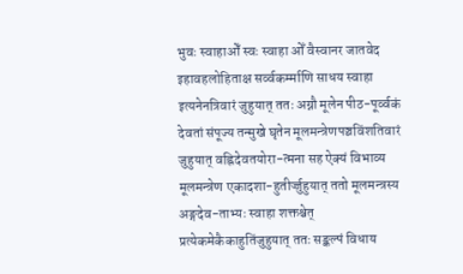भुवः स्वाहाओँ स्वः स्वाहा ओँ वैस्वानर जातवेद इहावहलोहिताक्ष सर्व्वकर्म्माणि साधय स्वाहा इत्यनेनत्रिवारं जुहुयात् ततः अग्नौ मूलेन पीठ-पूर्व्वकं देवतां संपूज्य तन्मुखे घृतेन मूलमन्त्रेणपञ्चविंशतिवारं जुहुयात् वह्निदेवतयोरा-त्मना सह ऐक्यं विभाव्य मूलमन्त्रेण एकादशा-हुतीर्ज्जुहुयात् ततो मूलमन्त्रस्य अङ्गदेव-ताभ्यः स्वाहा शक्तश्चेत् प्रत्येकमेकैकाहुतिंजुहुयात् ततः सङ्कल्पं विधाय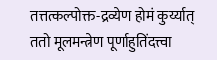तत्तत्कल्पोक्त-द्रव्येण होमं कुर्य्यात् ततो मूलमन्त्रेण पूर्णाहुतिंदत्त्वा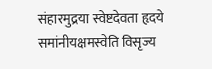संहारमुद्रया स्वेष्टदेवता हृदये समांनीयक्षमस्वेति विसृज्य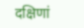दक्षिणां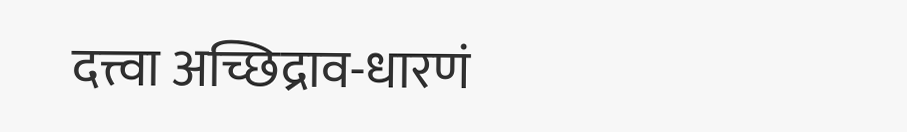दत्त्वा अच्छिद्राव-धारणं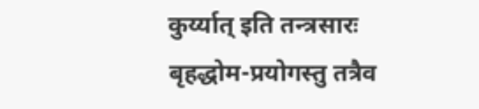कुर्य्यात् इति तन्त्रसारः
बृहद्धोम-प्रयोगस्तु तत्रैव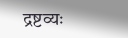द्रष्टव्यः